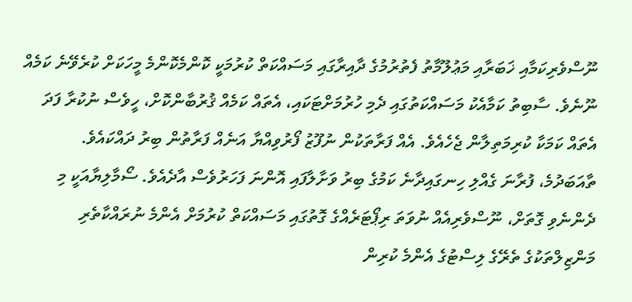ނޫސްވެރިކަމާއި ޚަބަރާއި މަޢުލޫމާތު ފެތުރުމުގެ ދާއިރާގައި މަސައްކަތް ކުރުމަކީ ކޮންމެކޮންމެ މީހަކަށް ކުރެވޭނެ ކަމެއް ނޫނެވެ. ސާބިތު ކަމާއެކު މަސައްކަތުގައި ދެމި ހުރުމަށްޓަކައި، އެތައް ކަމެއް ޤުރުބާންކޮށް، ހީވެސް ނުކުރާ ފަދަ އެތައް ކަމަކާ ކުރިމަތިލާން ޖެހެއެވެ. އެއް ފަރާތަކުން ނުފޫޒު ފޯރުވިއްޔާ އަނެއް ފަރާތުން ބިރު ދައްކައެވެ. ތާއަބަދުމެ، ފުރާނަ ގެއްލި ހިނގައިދާނެ ކަމުގެ ބިރު ވަށާލާފައި އޮންނަ ފަހަރުވެސް އާދެއެވެ. ސޯމާލިޔާއަކީ މި ދެންނެވި ގޮތަށް، ނޫސްވެރިއެއް ނުވަތަ ރިޕޯޓަރެއްގެ ގޮތުގައި މަސައްކަތް ކުރުމަށް އެންމެ ނުރައްކާތެރި މަންޒިލްތަކުގެ ތެރޭގެ ލިސްޓުގެ އެންމެ ކުރިން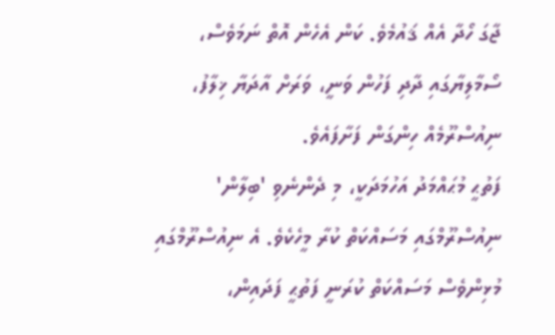ޖާގަ ހޯދާ އެއް ޤައުމެވެ. ކަން އެހެން އޮތް ނަމަވެސް، ސޯމާލިޔާގައި ދާދި ފަހުން ވަނީ، ވަރަށް އާދަޔާ ޚިލާފު، ނިއުސްރޫމެއް ހިންގަން ފަށާފައެވެ.
ފަތުޙީ މުޙައްމަދު އަހުމަދަކީ، މި ދެންނެވި 'ބިލާން' ނިއުސްރޫމްގައި މަސައްކަތް ކުރާ މީހެކެވެ. އެ ނިއުސްރޫމްގައި މުޅިންވެސް މަސައްކަތް ކުރަނީ ފަތުޙީ ފަދައިން،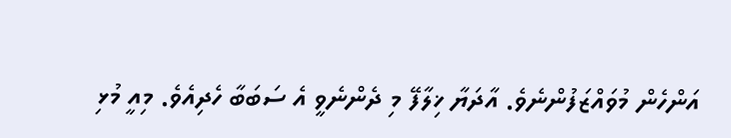އަންހެން މުވައްޒަފުންނެވެ. އާދަޔާ ޚިލާފޭ މި ދެންނެވީ އެ ސަބަބާ ހެދިއެވެ. މިއީ މުޅި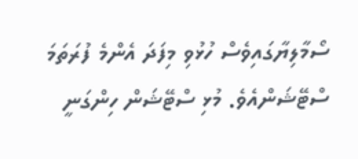ސޯމާލިޔާގައިވެސް ހުޅުވި މިފަދަ އެންމެ ފުރަތަމަ ސްޓޭޝަންއެވެ. މުޅި ސްޓޭޝަން ހިންގަނީ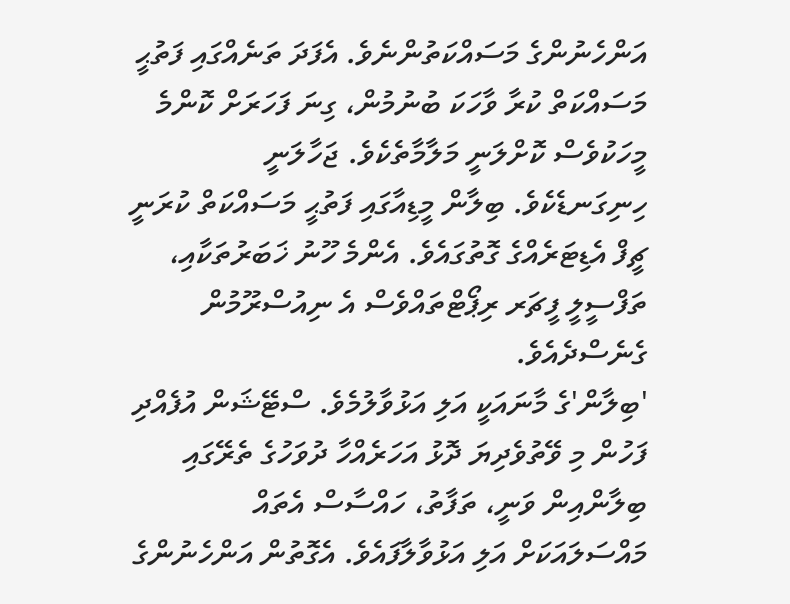އަންހެނުންގެ މަސައްކަތުންނެވެ. އެފަދަ ތަނެއްގައި ފަތުޙީ މަސައްކަތް ކުރާ ވާހަކަ ބުނުމުން، ގިނަ ފަހަރަށް ކޮންމެ މީހަކުވެސް ކޮށްލަނީ މަލާމާތެކެވެ. ޖަހާލަނީ ހިނިގަނޑެކެވެ. ބިލާން މީޑިއާގައި ފަތުޙީ މަސައްކަތް ކުރަނީ ޗީފް އެޑިޓަރެއްގެ ގޮތުގައެވެ. އެންމެ ހޫނު ޚަބަރުތަކާއި، ތަފްސީލީ ފީޗަރ ރިޕޯޓްތައްވެސް އެ ނިއުސްރޫމުން ގެނެސްދެއެވެ.
'ބިލާން'ގެ މާނައަކީ އަލި އަޅުވާލުމެވެ. ސްޓޭޝަން އުފެއްދި ފަހުން މި ވޭތުވެދިޔަ ދޮޅު އަހަރެއްހާ ދުވަހުގެ ތެރޭގައި ބިލާންއިން ވަނީ، ތަފާތު، ހައްސާސް އެތައް މައްސަލައަކަށް އަލި އަޅުވާލާފައެވެ. އެގޮތުން އަންހެނުންގެ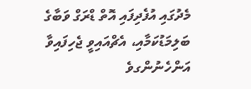މެދުގައި އުފެދިފައި އޮތް ޑްރަގް ވަބާގެ ބަލިމަޑުކަމާއި، އެޗްއައިވީ ޖެހިފައިވާ އަންހެނުންގވެ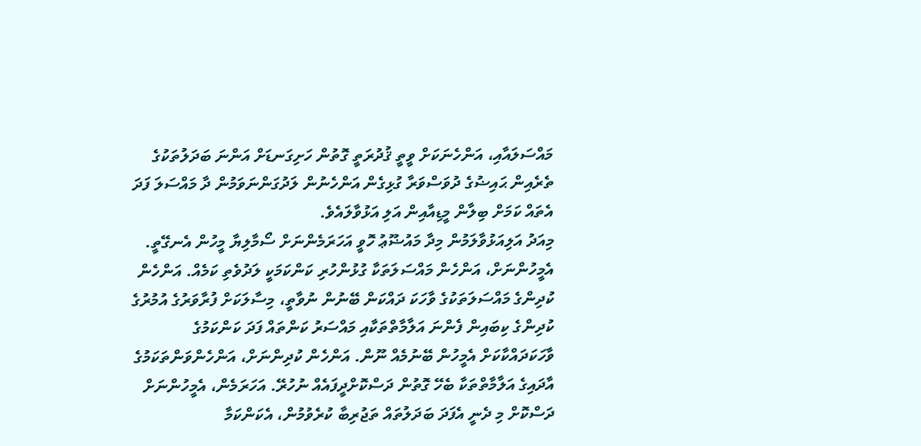މައްސަލައާއި، އަންހެނަކަށް ވީތީ ޤުދުރަތީ ގޮތުން ހަށިގަނޑަށް އަންނަ ބަދަލުތަކުގެ ތެރެއިން ޙައިޟުގެ ދުވަސްވަރާ ގުޅިގެން އަންހެނުން ލަދުގަންނަވަމުން ދާ މައްސަލަ ފަދަ އެތައް ކަމަށް ބިލާން މީޑިއާއިން އަލި އަޅުވާލައެވެ.
މިއަދު އަލިއަޅުވާލަމުން މިދާ މައުޟޫޢު ހޮވީ އަހަރަމެންނަށް ސޯމާލިޔާ މީހުން އެނގޭތީ. އެމީހުންނަށް، އަންހެން މައްސަލަތަކާ ގުޅުންހުރި ކަންކަމަކީ ލަދުވެތި ކަމެއް. އަންހެން ކުދިންގެ މައްސަލަތަކުގެ ވާހަކަ ދައްކަން ބޭނުން ނުވާތީ، މިސާލަކަށް ފުރާވަރުގެ އުމުރުގެ ކުދިންގެ ކިބައިން ފެންނަ އަލާމާތްތަކާއި މައްސަރު ކަންތައް ފަދަ ކަންކަމުގެ ވާހަކަދައްކާކަށް އެމީހުން ބޭނުމެއް ނޫން. އަންހެން ކުދިންނަށް، އަންހެންވަންތަކަމުގެ އާދައިގެ އަލާމާތްތަކާ ބެހޭ ގޮތުން ދަސްކޮށްދީފައެއް ނުހުރޭ. އަހަރަމެން، އެމީހުންނަށް ދަސްކޮށް މި ދެނީ އެފަދަ ބަދަލުތައް ތަޖުރިބާ ކުރެވުމުން، އެކަންކަމާ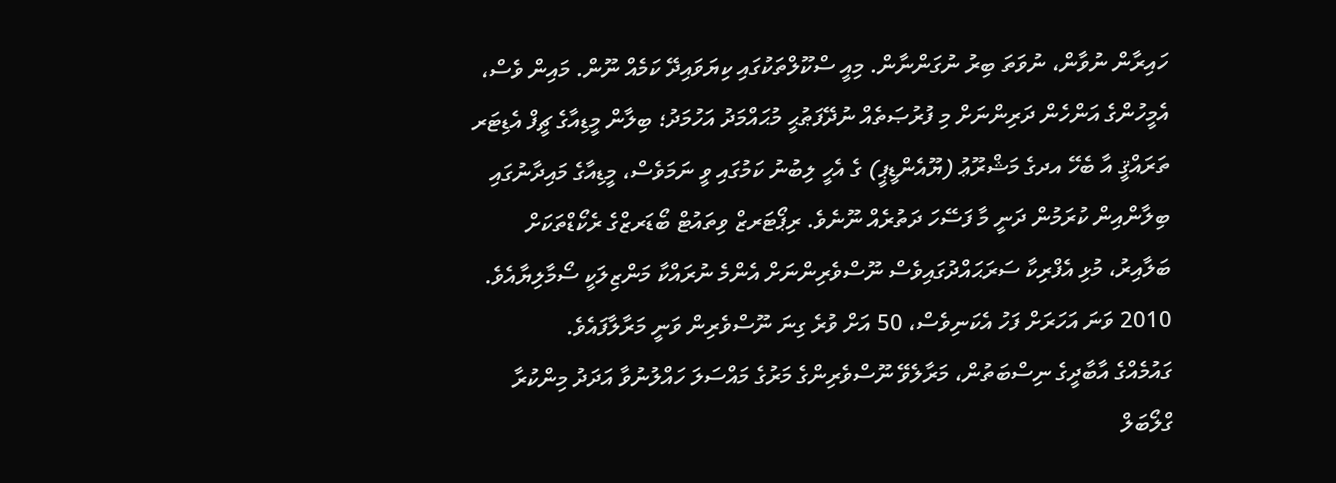ހައިރާން ނުވާން، ނުވަތަ ބިރު ނުގަންނާން. މިއީ ސްކޫލްތަކުގައި ކިޔަވައިދޭ ކަމެއް ނޫން. މައިން ވެސް، އެމީހުންގެ އަންހެން ދަރިންނަށް މި ފުރުޞަތެއް ނުދޭފަޠުޙީ މުޙައްމަދު އަހުމަދު؛ ބިލާން މީޑިއާގެ ޗީފް އެޑިޓަރ
ތަރައްޤީ އާ ބެހޭ އދގެ މަޝްރޫޢު (ޔޫއެންޑީޕީ) ގެ އެހީ ލިބުނު ކަމުގައި ވީ ނަމަވެސް، މީޑިއާގެ މައިދާނުގައި ބިލާންއިން ކުރަމުން ދަނީ މާ ފަސޭހަ ދަތުރެއް ނޫނެވެ. ރިޕޯޓަރޒް ވިތައުޓް ބޯޑަރޒްގެ ރެކޯޑްތަކަށް ބަލާއިރު، މުޅި އެފްރިކާ ސަރަޙައްދުގައިވެސް ނޫސްވެރިންނަށް އެންމެ ނުރައްކާ މަންޒިލަކީ ސޯމާލިޔާއެވެ. 2010 ވަނަ އަހަރަށް ފަހު އެކަނިވެސް، 50 އަށް ވުރެ ގިނަ ނޫސްވެރިން ވަނީ މަރާލާފައެވެ.
ގައުމެއްގެ އާބާދީގެ ނިސްބަތުން، މަރާލެވޭ ނޫސްވެރިންގެ މަރުގެ މައްސަލަ ހައްލުނުވާ އަދަދު މިންކުރާ ގްލޯބަލް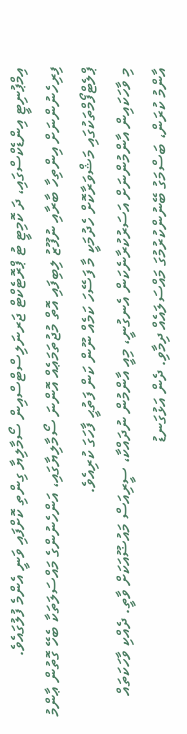އިމްޕުނިޓީ އިންޑެކްސްގައި، ދަ ކޮމިޓީ ޓު ޕްރޮޓެކްޓް ޖަރނަލިސްޓްސްއިން ސޯމާލިޔާ ގިންތި ކޮށްފައި ވަނީ އެންމެ ފުލުގައެވެ.
ފިރިހެނުންނަށް އިންތިހާ ބާރާއި ނުފޫޒު ލިބިފައި އޮތް މުޖުތަމަޢެއް އޮންނަ ސޯމާލިޔާގައި، އަންހެނުންގެ މައްސަލަތަކާ ބެހޭ ގޮތުން ޢާންމު ޕްލެޓްފޯމްތަކުގައި މަޝްވަރާކޮށް ހެދުމަކީ މާ ފަސޭހަ ކަމެއް ނޫން ކަން ފަތުޙީ ފާހަގަ ކުރިއެވެ.
މި ވާހަކައިން އާންމުންނަށް އަސަރުކުރާނެކަން އެނގުނީ، މިއީ އާންމުން ނުދައްކާ، ސީރިއަސް މައުޟޫއަކަށް ވާތީ. ދެއްކި ވާހަކަތައް އާންމު ކުރަން، ބަސްމަގު ބޭނުންކުރުމުގަ މައްސަލައެއް ދިމާވި. ދެން އަޅުގަނޑު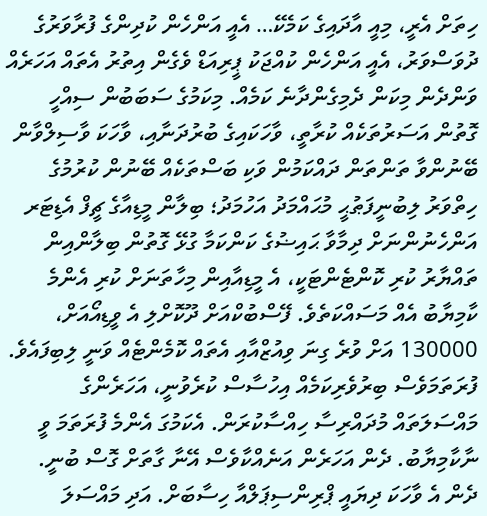ހިތަށް އެރީ، މިއީ އާދައިގެ ކަމެކޭ… އެއީ އަންހެން ކުދިންގެ ފުރާވަރުގެ ދުވަސްވަރު، އެއީ އަންހެން ކުއްޖަކު ޕީރިއަޑް ވެގެން އިތުރު އެތައް އަހަރެއް ވަންދެން މިކަން ދެމިގެންދާނެ ކަމެއް. މިކަމުގެ ސަބަބުން ސިއްހީ ގޮތުން އަސަރުތަކެއް ކުރާތީ، ވާހަކައިގެ ބުރުދަނާއި، ވާހަކަ ވާސިލްވާން ބޭނުންވާ ތަންތަން ދައްކަމުން ވަކި ބަސްތަކެއް ބޭނުން ކުރުމުގެ ހިތްވަރު ލިބުނީފަޠުޙީ މުޙައްމަދު އަހުމަދު؛ ބިލާން މީޑިއާގެ ޗީފް އެޑިޓަރ
އަންހެނުންނަށް ދިމާވާ ޙައިޟުގެ ކަންކަމާ ގުޅޭ ގޮތުން ބިލާންއިން ތައްޔާރު ކުރި ކޮންޓެންޓަކީ، އެ މީޑިއާއިން މިހާތަނަށް ކުރި އެންމެ ކާމިޔާބު އެއް މަސައްކަތެވެ. ފޭސްބުކްއަށް ދޫކޮށްލި އެ ވީޑިއޯއަށް، 130000 އަށް ވުރެ ގިނަ ވިއުޒްއާއި އެތައް ކޮމެންޓެއް ވަނީ ލިބިފައެވެ.
ފުރަތަމަވެސް ބިރުވެރިކަމެއް އިހުސާސް ކުރެވުނީ، އަހަރެންގެ މައްސަލަތައް މުދައްރިސާ ހިއްސާކުރަން. އެކަމުގަ އެންމެ ފުރަތަމަ ވީ ނާކާމިޔާބު. ދެން އަހަރެން އަނެއްކާވެސް އޭނާ ގާތަށް ގޮސް ބުނީ. ދެން އެ ވާހަކަ ދިޔައީ ޕްރިންސިޕަލްއާ ހިސާބަށް. އަދި މައްސަލަ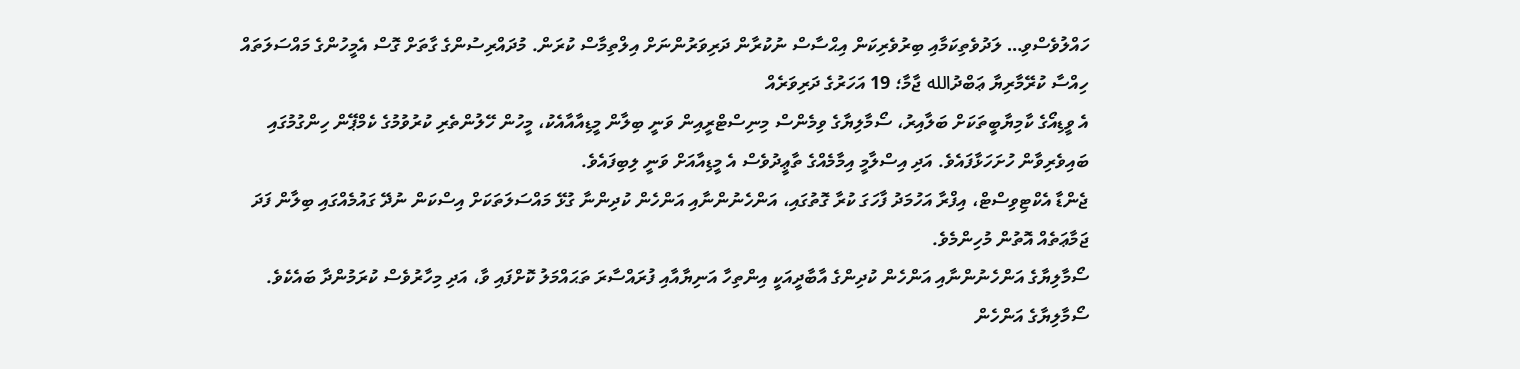ހައްލުވެސްވި… ލަދުވެތިކަމާއި ބިރުވެރިކަން އިޙްސާސް ނުކުރާން ދަރިވަރުންނަށް އިލްތިމާސް ކުރަން. މުދައްރިސުންގެ ގާތަށް ގޮސް އެމީހުންގެ މައްސަލަތައް ހިއްސާ ކުރޭމާރިޔާ ޢަބްދުالله ޖާމާ؛ 19 އަހަރުގެ ދަރިވަރެއް
އެ ވީޑިއޯގެ ކާމިޔާބީތަކަށް ބަލާއިރު، ސޯމާލިޔާގެ ވިމެންސް މިނިސްޓްރީއިން ވަނީ ބިލާން މީޑިއާއާއެކު، މީހުން ހޭލުންތެރި ކުރުވުމުގެ ކެމްޕޭން ހިންގުމުގައި ބައިވެރިވާން ހުށަހަޅާފައެވެ. އަދި އިސްލާމީ އިމާމެއްގެ ތާޢީދުވެސް އެ މީޑިއާއަށް ވަނީ ލިބިފައެވެ.
ޖެންޑާ އެކްޓިވިސްޓް، އިފްރާ އަހުމަދު ފާހަގަ ކުރާ ގޮތުގައި، އަންހެނުންނާއި އަންހެން ކުދިންނާ ގުޅޭ މައްސަލަތަކަށް އިސްކަން ނުދޭ ގައުމެއްގައި ބިލާން ފަދަ ޖަމާޢަތެއް އޮތުން މުހިންމެވެ.
ސޯމާލިޔާގެ އަންހެނުންނާއި އަންހެން ކުދިންގެ އާބާދީއަކީ އިންތިހާ އަނިޔާއާއި ފުރައްސާރަ ތަޙައްމަލު ކޮށްފައި ވާ، އަދި މިހާރުވެސް ކުރަމުންދާ ބައެކެވެ. ސޯމާލިޔާގެ އަންހެން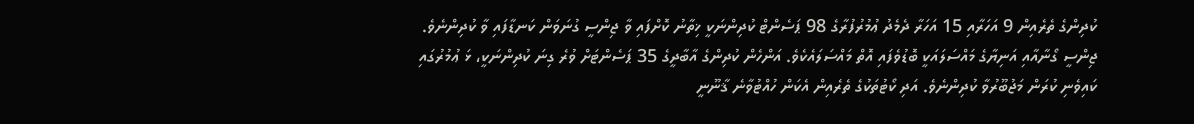ކުދިންގެ ތެރެއިން 9 އަހަރާއި 15 އަހަރާ ދެމެދު ޢުމުރުފުރާގެ 98 ޕަސެންޓް ކުދިންނަކީ ޚިތާނު ކޮށްފައި ވާ ޖިންސީ ގުނަވަން ކަނޑާފައި ވާ ކުދިންނެވެ. ޖިންސީ ގޯނާއާއި އަނިޔާގެ މައްސަލައަކީ ބޮޑުވެފައި އޮތް މައްސަލައެކެވެ. އަންހެން ކުދިންގެ އާބާދީގެ 35 ޕަސެންޓަށް ވުރެ ގިނަ ކުދިންނަކީ، ޅަ ޢުމުރުގައި ކައިވެނި ކުރަން މަޖުބޫރުވާ ކުދިންނެވެ. އަދި ކޯޓުތަކުގެ ތެރެއިން އެކަން ހުއްޓުވާނެ ޤާނޫނީ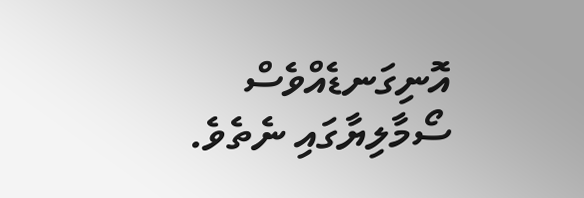އޮނިގަނޑެއްވެސް ސޯމާލިޔާގައި ނެތެވެ.